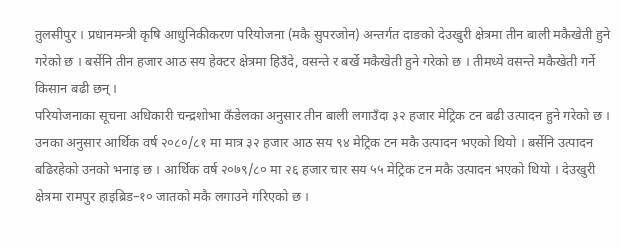तुलसीपुर । प्रधानमन्त्री कृषि आधुनिकीकरण परियोजना (मकै सुपरजोन) अन्तर्गत दाङको देउखुरी क्षेत्रमा तीन बाली मकैखेती हुने गरेको छ । बर्सेनि तीन हजार आठ सय हेक्टर क्षेत्रमा हिउँदे, वसन्ते र बर्खे मकैखेती हुने गरेको छ । तीमध्ये वसन्ते मकैखेती गर्ने किसान बढी छन् ।
परियोजनाका सूचना अधिकारी चन्द्रशोभा कँडेलका अनुसार तीन बाली लगाउँदा ३२ हजार मेट्रिक टन बढी उत्पादन हुने गरेको छ । उनका अनुसार आर्थिक वर्ष २०८०/८१ मा मात्र ३२ हजार आठ सय ९४ मेट्रिक टन मकै उत्पादन भएको थियो । बर्सेनि उत्पादन बढिरहेको उनको भनाइ छ । आर्थिक वर्ष २०७९/८० मा २६ हजार चार सय ५५ मेट्रिक टन मकै उत्पादन भएको थियो । देउखुरी क्षेत्रमा रामपुर हाइब्रिड–१० जातको मकै लगाउने गरिएको छ ।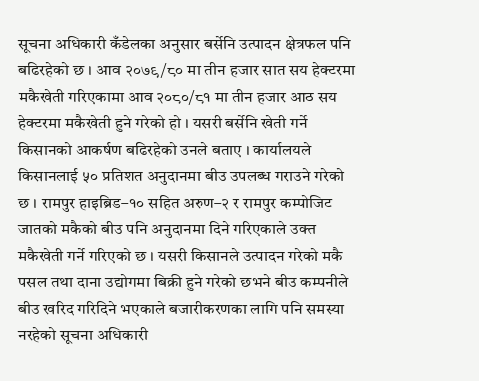सूचना अधिकारी कँडेलका अनुसार बर्सेनि उत्पादन क्षेत्रफल पनि बढिरहेको छ । आव २०७९/८० मा तीन हजार सात सय हेक्टरमा मकैखेती गरिएकामा आव २०८०/८१ मा तीन हजार आठ सय हेक्टरमा मकैखेती हुने गरेको हो । यसरी बर्सेनि खेती गर्ने किसानको आकर्षण बढिरहेको उनले बताए । कार्यालयले किसानलाई ५० प्रतिशत अनुदानमा बीउ उपलब्ध गराउने गरेको छ । रामपुर हाइब्रिड–१० सहित अरुण–२ र रामपुर कम्पोजिट जातको मकैको बीउ पनि अनुदानमा दिने गरिएकाले उक्त मकैखेती गर्ने गरिएको छ । यसरी किसानले उत्पादन गरेको मकै पसल तथा दाना उद्योगमा बिक्री हुने गरेको छभने बीउ कम्पनीले बीउ खरिद गरिदिने भएकाले बजारीकरणका लागि पनि समस्या नरहेको सूचना अधिकारी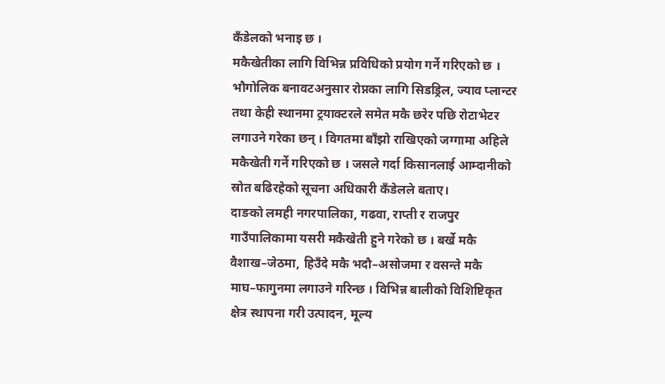कँडेलको भनाइ छ ।
मकैखेतीका लागि विभिन्न प्रविधिको प्रयोग गर्ने गरिएको छ । भौगोलिक बनावटअनुसार रोप्नका लागि सिडड्रिल, ज्याव प्लान्टर तथा केही स्थानमा ट्रयाक्टरले समेत मकै छरेर पछि रोटाभेटर लगाउने गरेका छन् । विगतमा बाँझो राखिएको जग्गामा अहिले मकैखेती गर्ने गरिएको छ । जसले गर्दा किसानलाई आम्दानीको स्रोत बढिरहेको सूचना अधिकारी कँडेलले बताए।
दाङको लमही नगरपालिका, गढवा, राप्ती र राजपुर गाउँपालिकामा यसरी मकैखेती हुने गरेको छ । बर्खे मकै वैशाख–जेठमा, हिउँदे मकै भदौ–असोजमा र वसन्ते मकै माघ–फागुनमा लगाउने गरिन्छ । विभिन्न बालीको विशिष्टिकृत क्षेत्र स्थापना गरी उत्पादन, मूल्य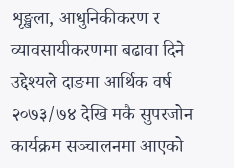शृङ्खला, आधुनिकीकरण र व्यावसायीकरणमा बढावा दिने उद्देश्यले दाङमा आर्थिक वर्ष २०७३/७४ देखि मकै सुपरजोन कार्यक्रम सञ्चालनमा आएको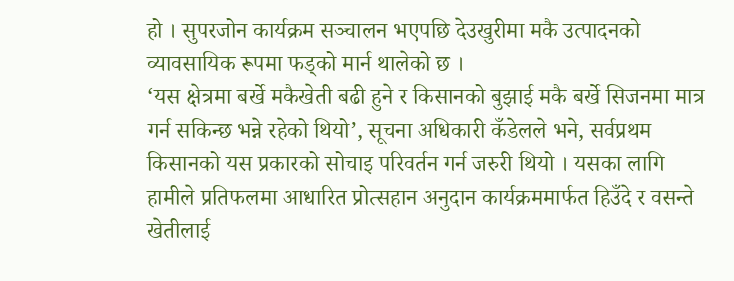हो । सुपरजोन कार्यक्रम सञ्चालन भएपछि देउखुरीमा मकै उत्पादनको व्यावसायिक रूपमा फड्को मार्न थालेको छ ।
‘यस क्षेत्रमा बर्खे मकैखेती बढी हुने र किसानको बुझाई मकै बर्खे सिजनमा मात्र गर्न सकिन्छ भन्ने रहेको थियो’, सूचना अधिकारी कँडेलले भने, सर्वप्रथम किसानको यस प्रकारको सोचाइ परिवर्तन गर्न जरुरी थियो । यसका लागि हामीले प्रतिफलमा आधारित प्रोत्सहान अनुदान कार्यक्रममार्फत हिउँदे र वसन्ते खेतीलाई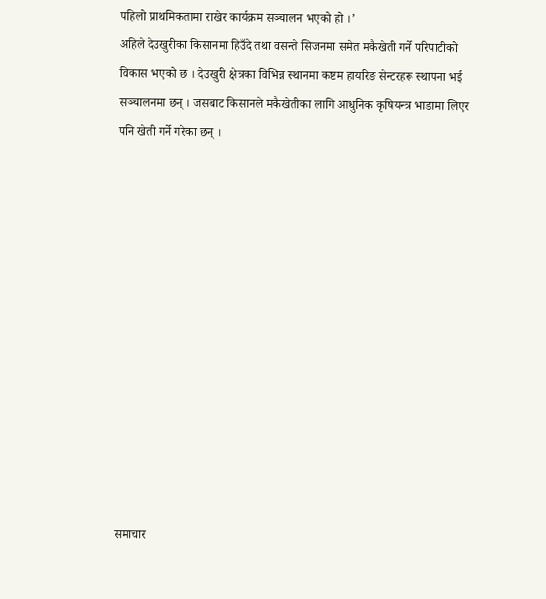पहिलो प्राथमिकतामा राखेर कार्यक्रम सञ्चालन भएको हो ।’
अहिले देउखुरीका किसानमा हिउँदे तथा वसन्ते सिजनमा समेत मकैखेती गर्ने परिपाटीको विकास भएको छ । देउखुरी क्षेत्रका विभिन्न स्थानमा कष्टम हायरिङ सेन्टरहरू स्थापना भई सञ्चालनमा छन् । जसबाट किसानले मकैखेतीका लागि आधुनिक कृषियन्त्र भाडामा लिएर पनि खेती गर्ने गरेका छन् ।













समाचार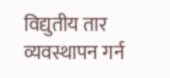विद्युतीय तार व्यवस्थापन गर्न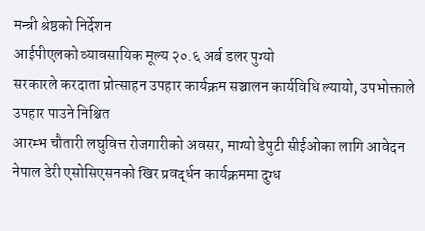मन्त्री श्रेष्ठको निर्देशन
आईपीएलको व्यावसायिक मूल्य २०.६ अर्ब डलर पुग्यो
सरकारले करदाता प्रोत्साहन उपहार कार्यक्रम सञ्चालन कार्यविधि ल्यायो, उपभोक्ताले उपहार पाउने निश्चित
आरम्भ चौतारी लघुवित्त रोजगारीको अवसर, माग्यो डेपुटी सीईओका लागि आवेदन
नेपाल डेरी एसोसिएसनको खिर प्रवर्द्धन कार्यक्रममा दुग्ध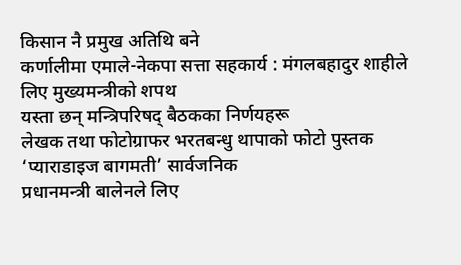किसान नै प्रमुख अतिथि बने
कर्णालीमा एमाले-नेकपा सत्ता सहकार्य : मंगलबहादुर शाहीले लिए मुख्यमन्त्रीको शपथ
यस्ता छन् मन्त्रिपरिषद् बैठकका निर्णयहरू
लेखक तथा फोटोग्राफर भरतबन्धु थापाको फोटो पुस्तक ‘प्याराडाइज बागमती’ सार्वजनिक
प्रधानमन्त्री बालेनले लिए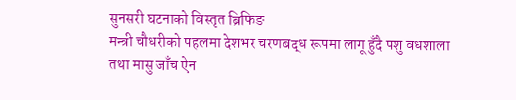सुनसरी घटनाको विस्तृत ब्रिफिङ
मन्त्री चौधरीको पहलमा देशभर चरणबद्ध रूपमा लागू हुँदै पशु वधशाला तथा मासु जाँच ऐन